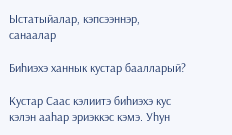Ыстатыйалар, кэпсээннэр, санаалар

Биhиэхэ ханнык кустар баалларый?

Кустар Саас кэлиитэ биhиэхэ кус кэлэн ааhар эриэккэс кэмэ. Уhун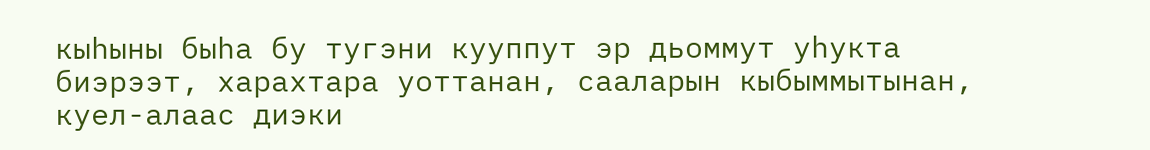кыhыны быhа бу тугэни кууппут эр дьоммут уhукта биэрээт, харахтара уоттанан, сааларын кыбыммытынан, куел-алаас диэки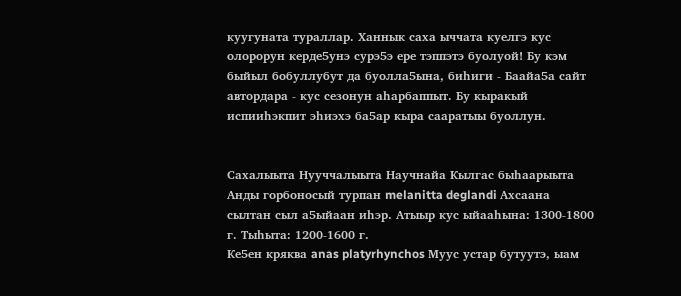куугуната тураллар. Ханнык саха ыччата куелгэ кус олорорун керде5унэ сурэ5э ере тэппэтэ буолуой! Бу кэм быйыл бобуллубут да буолла5ына, биhиги - Баайа5а сайт автордара - кус сезонун аhарбаппыт. Бу кыракый испииhэкпит эhиэхэ ба5ар кыра сааратыы буоллун.


Сахалыыта Нууччалыыта Научнайа Кылгас быhаарыыта
Анды горбоносый турпан melanitta deglandi Ахсаана сылтан сыл а5ыйаан иhэр. Атыыр кус ыйааhына: 1300-1800 г. Тыhыта: 1200-1600 г.
Ке5ен кряква anas platyrhynchos Муус устар бутуутэ, ыам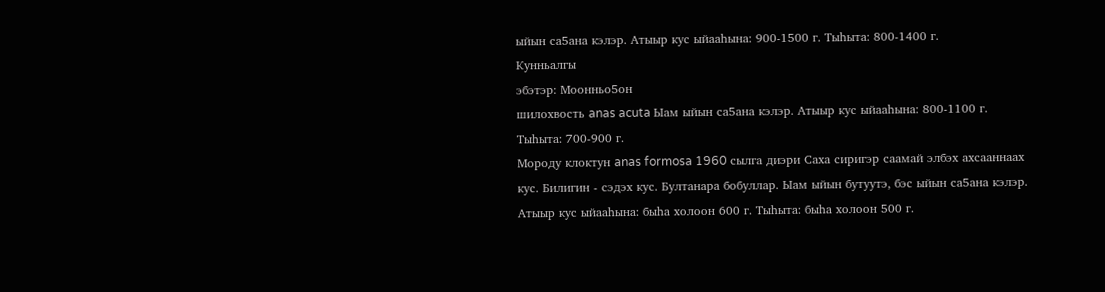ыйын са5ана кэлэр. Атыыр кус ыйааhына: 900-1500 г. Тыhыта: 800-1400 г.
Кунньалгы
эбэтэр: Моонньо5он
шилохвость anas acuta Ыам ыйын са5ана кэлэр. Атыыр кус ыйааhына: 800-1100 г. Тыhыта: 700-900 г.
Мороду клоктун anas formosa 1960 сылга диэри Саха сиригэр саамай элбэх ахсааннаах кус. Билигин - сэдэх кус. Бултанара бобуллар. Ыам ыйын бутуутэ, бэс ыйын са5ана кэлэр. Атыыр кус ыйааhына: быhа холоон 600 г. Тыhыта: быhа холоон 500 г.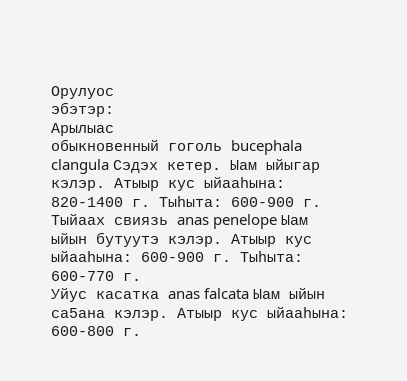Орулуос
эбэтэр:
Арылыас
обыкновенный гоголь bucephala clangula Сэдэх кетер. Ыам ыйыгар кэлэр. Атыыр кус ыйааhына: 820-1400 г. Тыhыта: 600-900 г.
Тыйаах свиязь anas penelope Ыам ыйын бутуутэ кэлэр. Атыыр кус ыйааhына: 600-900 г. Тыhыта: 600-770 г.
Уйус касатка anas falcata Ыам ыйын са5ана кэлэр. Атыыр кус ыйааhына: 600-800 г.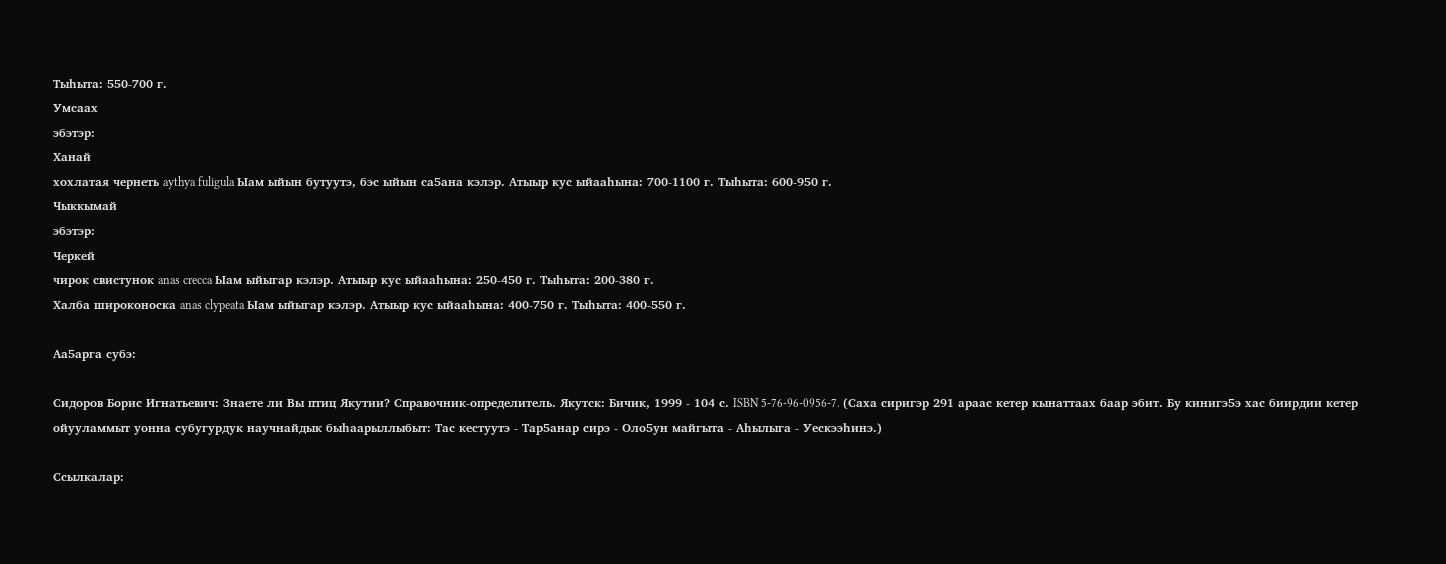Тыhыта: 550-700 г.
Умсаах
эбэтэр:
Ханай
хохлатая чернеть aythya fuligula Ыам ыйын бутуутэ, бэс ыйын са5ана кэлэр. Атыыр кус ыйааhына: 700-1100 г. Тыhыта: 600-950 г.
Чыккымай
эбэтэр:
Черкей
чирок свистунок anas crecca Ыам ыйыгар кэлэр. Атыыр кус ыйааhына: 250-450 г. Тыhыта: 200-380 г.
Халба широконоска anas clypeata Ыам ыйыгар кэлэр. Атыыр кус ыйааhына: 400-750 г. Тыhыта: 400-550 г.

Аа5арга субэ:

Сидоров Борис Игнатьевич: Знаете ли Вы птиц Якутии? Справочник-определитель. Якутск: Бичик, 1999 - 104 с. ISBN 5-76-96-0956-7. (Саха сиригэр 291 араас кетер кынаттаах баар эбит. Бу кинигэ5э хас биирдии кетер ойууламмыт уонна субугурдук научнайдык быhаарыллыбыт: Тас кестуутэ - Тар5анар сирэ - Оло5ун майгыта - Аhылыга - Уескээhинэ.)

Ссылкалар: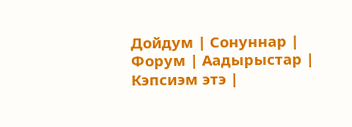Дойдум | Сонуннар | Форум | Аадырыстар | Кэпсиэм этэ |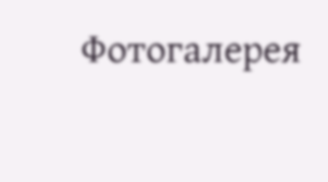Фотогалерея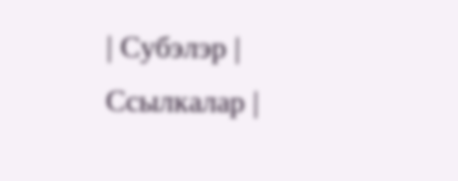| Субэлэр | Ссылкалар |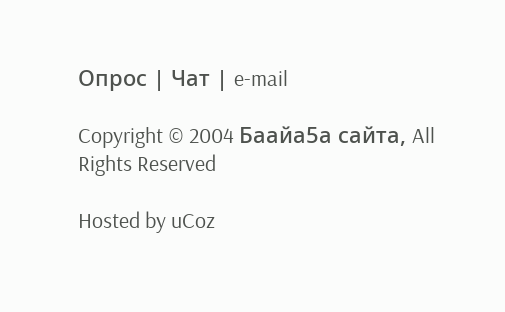Опрос | Чат | e-mail

Copyright © 2004 Баайа5а сайта, All Rights Reserved

Hosted by uCoz